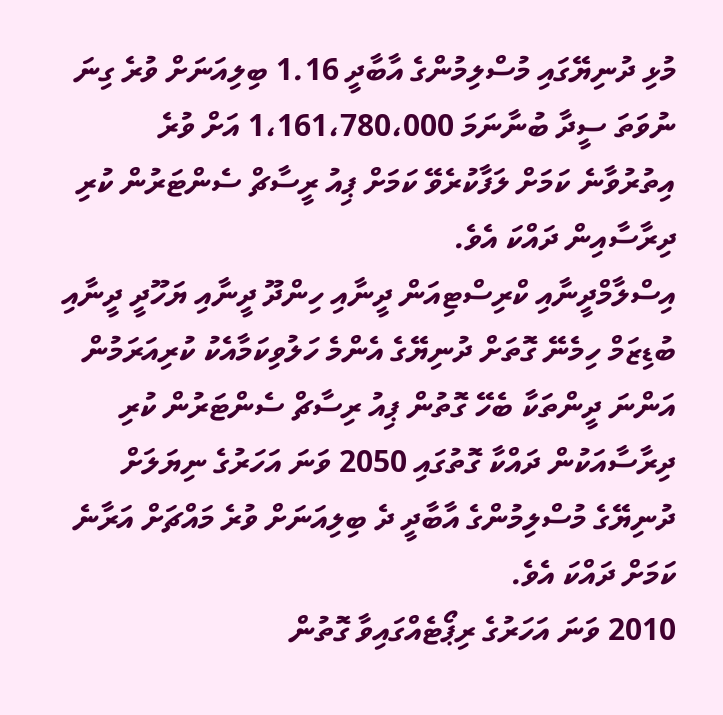މުޅި ދުނިޔޭގައި މުސްލިމުންގެ އާބާދީ 1.16 ބިލިއަނަށް ވުރެ ގިނަ ނުވަތަ ސީދާ ބުނާނަމަ 1،161،780،000 އަށް ވުރެ އިތުރުވާނެ ކަމަށް ލަފާކުރެވޭ ކަމަށް ޕިއު ރީސާޗް ސެންޓަރުން ކުރި ދިރާސާއިން ދައްކަ އެވެ.
އިސްލާމްދީނާއި ކްރިސްޓިއަން ދީނާއި ހިންދޫ ދީނާއި ޔަހޫދީ ދީނާއި ބުޑިޒަމް ހިމެނޭ ގޮތަށް ދުނިޔޭގެ އެންމެ ހަލުވިކަމާއެކު ކުރިއަރަމުން އަންނަ ދީންތަކާ ބެހޭ ގޮތުން ޕިއު ރިސާޗް ސެންޓަރުން ކުރި ދިރާސާއަކުން ދައްކާ ގޮތުގައި 2050 ވަނަ އަހަރުގެ ނިޔަލަށް ދުނިޔޭގެ މުސްލިމުންގެ އާބާދީ ދެ ބިލިއަނަށް ވުރެ މައްޗަށް އަރާނެ ކަމަށް ދައްކަ އެވެ.
2010 ވަނަ އަހަރުގެ ރިޕޯޓެއްގައިވާ ގޮތުން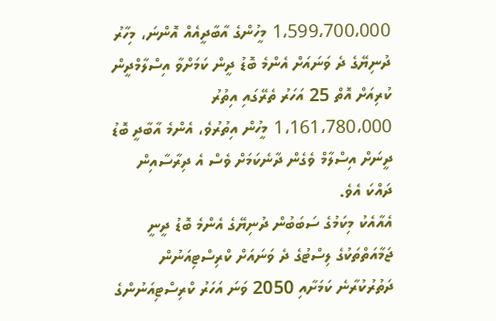1،599،700،000 މީހުންގެ އާބާދީއެއް އޮންނަ، މިހާރު ދުނިޔޭގެ ދެ ވަނައަށް އެންމެ ބޮޑު ދީން ކަމަށްވާ އިސްލާމްދީން ކުރިއަށް އޮތް 25 އަހަރު ތެރޭގައި އިތުރު 1،161،780،000 މީހުން އިތުރުވެ، އެންމެ އާބާދީ ބޮޑު ދީނަށް އިސްލާމް ވެގެން ދާނެކަމަށް ވެސް އެ ދިރާސާއިން ދައްކަ އެވެ.
އެއާއެކު މިކަމުގެ ސަބަބުން ދުނިޔޭގެ އެންމެ ބޮޑު ދީނީ ޖަމާއަތްތަކުގެ ލިސްޓުގެ ދެ ވަނައަށް ކްރިސްޓިއަނުން ދަތުރުކުރާނެ ކަމަށާއި 2050 ވަނަ އަހަރު ކްރިސްޓިއަނުންގެ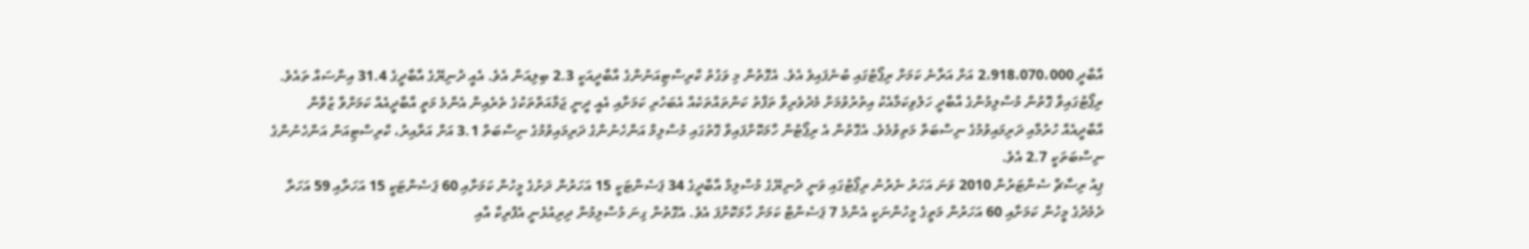އާބާދީ 2،918،070،000 އަށް އަރާނެ ކަމަށް ރިޕޯޓުގައި ބުނެފައިވެ އެވެ. އެގޮތުން މި ވަގުތު ކްރިސްޓިއަނުންގެ އާބާދީއަކީ 2.3 ބިލިއަން އެވެ. އެއީ ދުނިޔޭގެ އާބާދީގެ 31.4 އިންސައް ތައެވެ.
ރިޕޯޓުގައިވާ ގޮތުން މުސްލިމުންގެ އާބާދީ ހަލުވިކަމާއެކު އިތުރުވުމަށް މެދުވެރިވާ ތަފާތު ކަންތައްތަކެއް އެބަހުރި ކަމަށާއި އެއީ ދީނީ ޖަމާއަތްތަކުގެ ތެރެއިން އެންމެ މަތީ އާބާދީއެއް ކަމަށްވާ ޒުވާން އާބާދީއެއް ހުރުމާއި ދަރިމައިވުމުގެ ނިސްބަތް މަތިވުމެވެ. އެގޮތުން އެ ރިޕޯޓުން ހާމަކޮށްފައިވާ ގޮތުގައި މުސްލިމް އަންހެނުންގެ ދަރިމައިވުމުގެ ނިސްބަތް 3.1 އަށް އަރާއިރު، ކްރިސްޓިއަން އަންހެނުންގެ ނިސްބަތަކީ 2.7 އެވެ.
ޕިއު ރިސާޗް ސެންޓަރުން 2010 ވަނަ އަހަރު ނެރުނު ރިޕޯޓުގައި ވަނީ ދުނިޔޭގެ މުސްލިމް އާބާދީގެ 34 ޕަސެންޓަކީ 15 އަހަރުން ދަށުގެ މީހުން ކަމަށާއި 60 ޕަސެންޓަކީ 15 އަހަރާއި 59 އަހަރާ ދެމެދުގެ މީހުން ކަމަށާއި 60 އަހަރުން މަތީގެ މީހުންނަކީ އެންމެ 7 ޕަސެންޓް ކަމަށް ހާމަކޮށްފަ އެވެ. އެގޮތުން ގިނަ މުސްލިމުން ދިރިއުޅެނީ އެފްރިކާ އާއި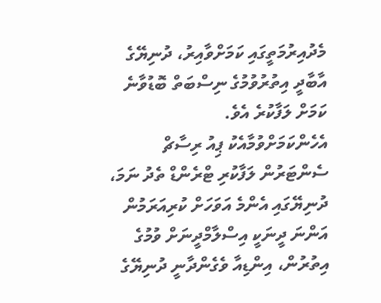މެދުއިރުމަތީގައި ކަމަށްވާއިރު، ދުނިޔޭގެ އާބާދީ އިތުރުވުމުގެ ނިސްބަތް ބޮޑުވާނެ ކަމަށް ލަފާކުރެ އެވެ.
އެހެންކަމަށްވުމާއެކު ޕިއު ރިސާޗް ސެންޓަރުން ލަފާކުރި ޓްރެންޑް ތެދު ނަމަ، ދުނިޔޭގައި އެންމެ އަވަހަށް ކުރިއަރަމުން އަންނަ ދީނަކީ އިސްލާމްދީނަށް ވުމުގެ އިތުރުން، އިންޑިއާ ވެގެންދާނީ ދުނިޔޭގެ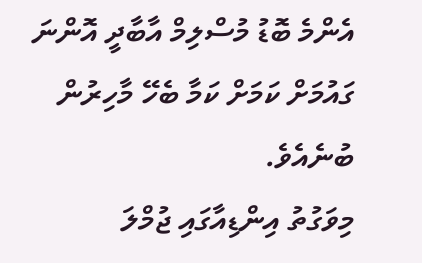އެންމެ ބޮޑު މުސްލިމް އާބާދީ އޮންނަ ގައުމަށް ކަމަށް ކަމާ ބެހޭ މާހިރުން ބުނެއެވެ.
މިވަގުތު އިންޑިއާގައި ޖުމްލަ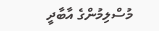މުސްލިމުންގެ އާބާދީ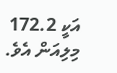އަކީ 172.2 މިލިއަން އެވެ.